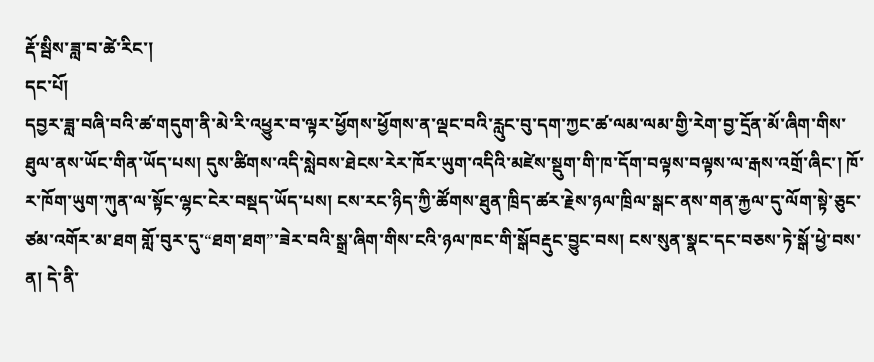རྡོ་སྦིས་ཟླ་བ་ཚེ་རིང་།
དང་པོ།
དབྱར་ཟླ་བཞི་བའི་ཚ་གདུག་ནི་མེ་རི་འཕྱུར་བ་ལྟར་ཕྱོགས་ཕྱོགས་ན་ལྡང་བའི་རླུང་བུ་དག་ཀྱང་ཚ་ལམ་ལམ་གྱི་རེག་བྱ་དྲོན་མོ་ཞིག་གིས་ཐུལ་ནས་ཡོང་གིན་ཡོད་པས། དུས་ཚིགས་འདི་སླེབས་ཐེངས་རེར་ཁོར་ཡུག་འདིའི་མཛེས་སྡུག་གི་ཁ་དོག་བལྟས་བལྟས་ལ་རྒས་འགྲོ་ཞིང་། ཁོ་ར་ཁོག་ཡུག་ཀུན་ལ་སྟོང་ལྷང་ངེར་བསྡད་ཡོད་པས། ངས་རང་ཉིད་ཀྱི་ཚོགས་ཐུན་ཁྲིད་ཚར་རྗེས་ཉལ་ཁྲིལ་སྒང་ནས་གན་རྐྱལ་དུ་ལོག་སྟེ་ཅུང་ཙམ་འགོར་མ་ཐག གློ་བུར་དུ་“ཐག་ཐག”་ཟེར་བའི་སྒྲ་ཞིག་གིས་ངའི་ཉལ་ཁང་གི་སྒོབརྡུང་བྱུང་བས། ངས་སུན་སྣང་དང་བཅས་ཏེ་སྒོ་ཕྱེ་བས་ན། དེ་ནི་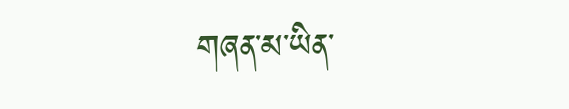གཞན་མ་ཡིན་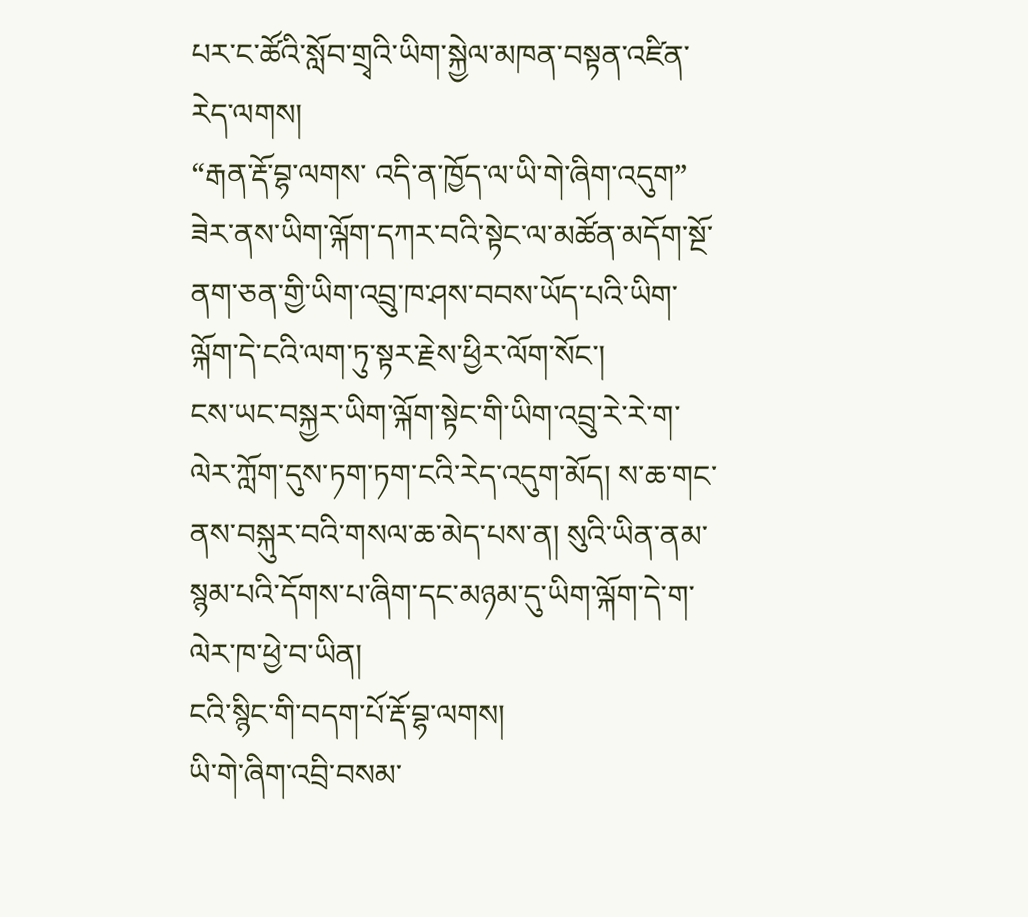པར་ང་ཚོའི་སློབ་གྲྭའི་ཡིག་སྐྱེལ་མཁན་བསྟན་འཛིན་རེད་ལགས།
“རྒན་རྡོ་བྷ་ལགས་ འདི་ན་ཁྱོད་ལ་ཡི་གེ་ཞིག་འདུག” ཟེར་ནས་ཡིག་ལྐོག་དཀར་བའི་སྟེང་ལ་མཚོན་མདོག་སྔོ་ནག་ཅན་གྱི་ཡིག་འབྲུ་ཁ་ཤས་བབས་ཡོད་པའི་ཡིག་ལྐོག་དེ་ངའི་ལག་ཏུ་སྟར་རྗེས་ཕྱིར་ལོག་སོང་།
ངས་ཡང་བསྐྱར་ཡིག་ལྐོག་སྟེང་གི་ཡིག་འབྲུ་རེ་རེ་ག་ལེར་ཀློག་དུས་ཏག་ཏག་ངའི་རེད་འདུག་མོད། ས་ཆ་གང་ནས་བསྐུར་བའི་གསལ་ཆ་མེད་པས་ན། སུའི་ཡིན་ནམ་སྙམ་པའི་དོགས་པ་ཞིག་དང་མཉམ་དུ་ཡིག་ལྐོག་དེ་ག་ལེར་ཁ་ཕྱེ་བ་ཡིན།
ངའི་སྙིང་གི་བདག་པོ་རྡོ་བྷ་ལགས།
ཡི་གེ་ཞིག་འབྲི་བསམ་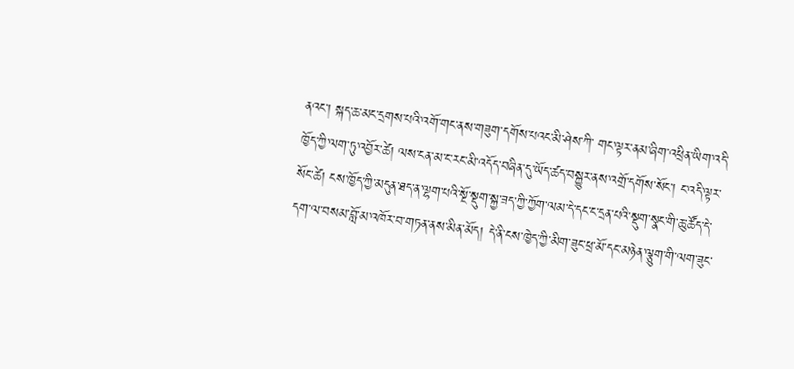ནའང་། སྐད་ཆ་མང་དྲགས་པའི་འགོ་གང་ནས་གཟུག་དགོས་པའང་མི་ཤེས་ཀི་ གང་ལྟར་ནམ་ཞིག་འཕྲིན་ཡིག་འདི་ཁྱོད་ཀྱི་ལག་ཏུ་འབྱོར་ཚེ། ལས་ངན་མ་ང་རང་མི་འདོད་བཞིན་དུ་ཡོད་ཚད་བསྐྱུར་ནས་འགྲོ་དགོས་སོང་། ང་འདི་ལྟར་སོང་ཚེ། ངས་ཁྱོད་ཀྱི་མདུན་ཐད་ན་ལྷག་པའི་སྔོ་སྡུག་སྐྱ་ཟད་ཀྱི་ཀྱོག་ལམ་དེ་དང་ང་དྲན་པའི་སྡུག་སྣང་གི་ཆུ་ཚོད་དེ་དག་ལ་བསམ་བློ་མ་འཁོར་བ་གཏན་ནས་མིན་མོད། དེ་ནི་ངས་ཁྱེད་ཀྱི་མིག་ཟུང་ཕྲ་མོ་དང་མཉེན་ལྕུག་གི་ལག་ཟུང་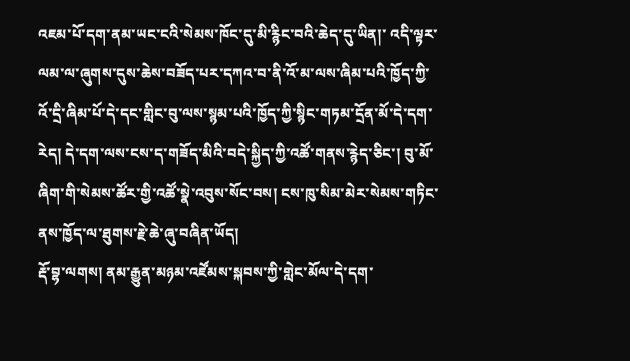འཇམ་པོ་དག་ནམ་ཡང་ངའི་སེམས་ཁོང་དུ་མི་རྙིང་བའི་ཆེད་དུ་ཡིན།་ འདི་ལྟར་ལམ་ལ་ཞུགས་དུས་ཆེས་བཟོད་པར་དཀའ་བ་ནི་འོ་མ་ལས་ཞིམ་པའི་ཁྱོད་ཀྱི་འོ་དྲི་ཞིམ་པོ་དེ་དང་གླིང་བུ་ལས་སྙམ་པའི་ཁྱོད་ཀྱི་སྙིང་གཏམ་དྲོན་མོ་དེ་དག་རེད། དེ་དག་ལས་ངས་ད་གཟོད་མིའི་བདེ་སྐྱིད་ཀྱི་འཚོ་གནས་རྙེད་ཅིང་། བུ་མོ་ཞིག་གི་སེམས་ཚོར་གྱི་འཚོ་སྣེ་འབུས་སོང་བས། ངས་ཁུ་སིམ་མེར་སེམས་གཏིང་ནས་ཁྱོད་ལ་ཐུགས་རྗེ་ཆེ་ཞུ་བཞིན་ཡོད།
རྡོ་བྷ་ལགས། ནམ་རྒྱུན་མཉམ་འཛོམས་སྐབས་ཀྱི་གླེང་མོལ་དེ་དག་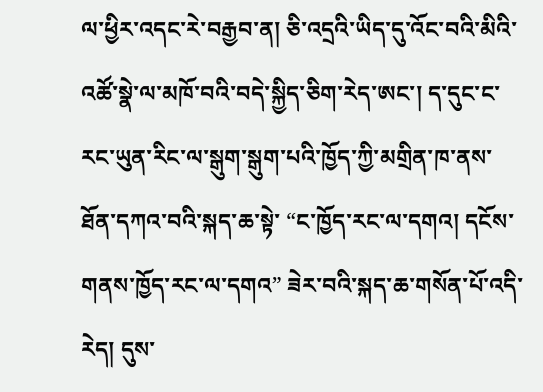ལ་ཕྱིར་འདང་རེ་བརྒྱབ་ན། ཅི་འདྲའི་ཡིད་དུ་འོང་བའི་མིའི་འཚོ་སྣེ་ལ་མཁོ་བའི་བདེ་སྐྱིད་ཅིག་རེད་ཨང་། ད་དུང་ང་རང་ཡུན་རིང་ལ་སྒུག་སྒུག་པའི་ཁྱོད་ཀྱི་མགྲིན་ཁ་ནས་ཐོན་དཀའ་བའི་སྐད་ཆ་སྟེ་ “ང་ཁྱོད་རང་ལ་དགའ། དངོས་གནས་ཁྱོད་རང་ལ་དགའ” ཟེར་བའི་སྐད་ཆ་གསོན་པོ་འདི་རེད། དུས་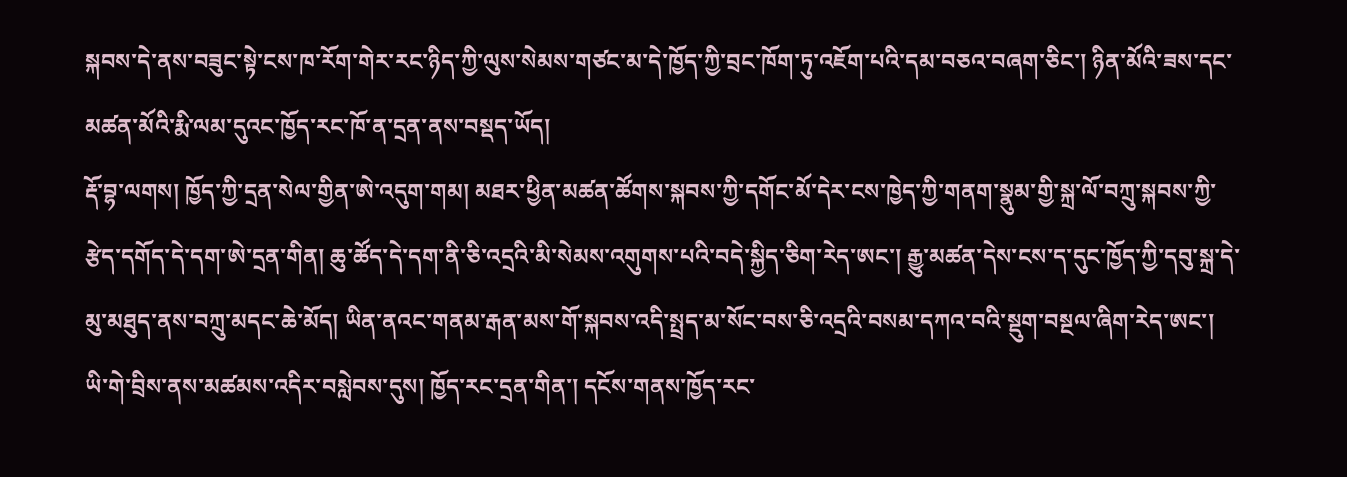སྐབས་དེ་ནས་བཟུང་སྟེ་ངས་ཁ་རོག་གེར་རང་ཉིད་ཀྱི་ལུས་སེམས་གཙང་མ་དེ་ཁྱོད་ཀྱི་བྲང་ཁོག་ཏུ་འཇོག་པའི་དམ་བཅའ་བཞག་ཅིང་། ཉིན་མོའི་ཟས་དང་མཚན་མོའི་རྨི་ལམ་དུའང་ཁྱོད་རང་ཁོ་ན་དྲན་ནས་བསྡད་ཡོད།
རྡོ་བྷ་ལགས། ཁྱོད་ཀྱི་དྲན་སེལ་གྱིན་ཨེ་འདུག་གམ། མཐར་ཕྱིན་མཚན་ཚོགས་སྐབས་ཀྱི་དགོང་མོ་དེར་ངས་ཁྱེད་ཀྱི་གནག་སྣུམ་གྱི་སྐྲ་ལོ་བཀྲུ་སྐབས་ཀྱི་རྩེད་དགོད་དེ་དག་ཨེ་དྲན་གིན། ཆུ་ཚོད་དེ་དག་ནི་ཅི་འདྲའི་མི་སེམས་འགུགས་པའི་བདེ་སྐྱིད་ཅིག་རེད་ཨང་། རྒྱུ་མཚན་དེས་ངས་ད་དུང་ཁྱོད་ཀྱི་དབུ་སྐྲ་དེ་མུ་མཐུད་ནས་བཀྲུ་མདང་ཆེ་མོད། ཡིན་ནའང་གནམ་རྒན་མས་གོ་སྐབས་འདི་སྤྲད་མ་སོང་བས་ཅི་འདྲའི་བསམ་དཀའ་བའི་སྡུག་བསྔལ་ཞིག་རེད་ཨང་།
ཡི་གེ་བྲིས་ནས་མཚམས་འདིར་བསླེབས་དུས། ཁྱོད་རང་དྲན་གིན་། དངོས་གནས་ཁྱོད་རང་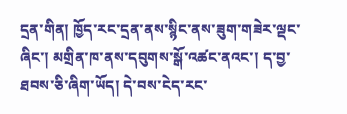དྲན་གིན། ཁྱོད་རང་དྲན་ནས་སྙིང་ནས་ཟུག་གཟེར་ལྡང་ཞིང་། མགྲིན་ཁ་ནས་དབུགས་སྒོ་འཚང་ནའང་། ད་བྱ་ཐབས་ཅི་ཞིག་ཡོད། དེ་བས་ངེད་རང་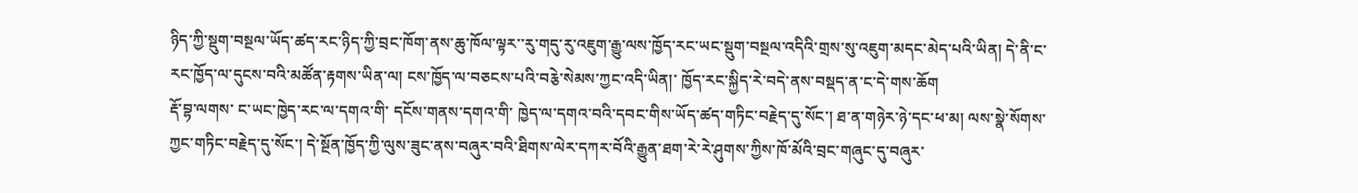ཉིད་ཀྱི་སྡུག་བསྔལ་ཡོད་ཚད་རང་ཉིད་ཀྱི་བྲང་ཁོག་ནས་ཆུ་ཁོལ་ལྟར་་རུ་གདུ་རུ་འཇུག་རྒྱུ་ལས་ཁྱོད་རང་ཡང་སྡུག་བསྔལ་འདིའི་གྲས་སུ་འཇུག་མདང་མེད་པའི་ཡིན། དེ་ནི་ང་རང་ཁྱོད་ལ་དུངས་བའི་མཚོན་རྟགས་ཡིན་ལ། ངས་ཁྱོད་ལ་བཅངས་པའི་བརྕེ་སེམས་ཀྱང་འདི་ཡིན།་ ཁྱོད་རང་སྐྱིད་རེ་བདེ་ནས་བསྡད་ན་ང་དེ་གས་ཆོག
རྡོ་བྷ་ལགས་ ང་ཡང་ཁྱེད་རང་ལ་དགའ་གི་ དངོས་གནས་དགའ་གི་ ཁྱེད་ལ་དགའ་བའི་དབང་གིས་ཡོད་ཚད་གཏིང་བརྗེད་དུ་སོང་། ཐ་ན་གཉེར་ཉེ་དང་ཕ་མ། ལས་སྣེ་སོགས་ཀྱང་གཏིང་བརྗེད་དུ་སོང་། དེ་སྔོན་ཁྱོད་ཀྱི་ལུས་ཟུང་ནས་བཞུར་བའི་ཐིགས་ལེར་དཀར་བོའི་རྒྱུན་ཐག་རེ་རེ་ཤུགས་ཀྱིས་ཁོ་མོའི་བྲང་གཞུང་དུ་བཞུར་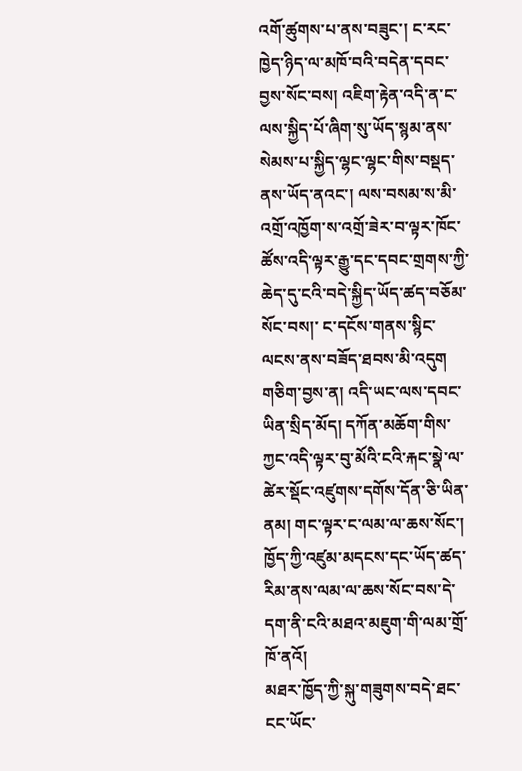འགོ་ཚུགས་པ་ནས་བཟུང་། ང་རང་ཁྱེད་ཉིད་ལ་མཁོ་བའི་བདེན་དབང་བྱས་སོང་བས། འཇིག་རྟེན་འདི་ན་ང་ལས་སྐྱིད་པོ་ཞིག་སུ་ཡོད་སྙམ་ནས་སེམས་པ་སྐྱིད་ལྷང་ལྷང་གིས་བསྡད་ནས་ཡོད་ནའང་། ལས་བསམ་ས་མི་འགྲོ་འཁྱོག་ས་འགྲོ་ཟེར་བ་ལྟར་ཁོང་ཚོས་འདི་ལྟར་རྒྱུ་དང་དབང་གྲགས་ཀྱི་ཆེད་དུ་ངའི་བདེ་སྐྱིད་ཡོད་ཚད་བཅོམ་སོང་བས།་ ང་དངོས་གནས་སྙིང་ལངས་ནས་བཟོད་ཐབས་མི་འདུག གཅིག་བྱས་ན། འདི་ཡང་ལས་དབང་ཡིན་སྲིད་མོད། དཀོན་མཆོག་གིས་ཀྱང་འདི་ལྟར་བུ་མོའི་ངའི་རྐང་སྣེ་ལ་ཚེར་སྡོང་འཛུགས་དགོས་དོན་ཅི་ཡིན་ནམ། གང་ལྟར་ང་ལམ་ལ་ཆས་སོང་། ཁྱོད་ཀྱི་འཛུམ་མདངས་དང་ཡོད་ཚད་རིམ་ནས་ལམ་ལ་ཆས་སོང་བས་དེ་དག་ནི་ངའི་མཐའ་མཇུག་གི་ལམ་གྲོ་ཁོ་ནའོ།
མཐར་ཁྱོད་ཀྱི་སྐུ་གཟུགས་བདེ་ཐང་ངང་ཡོང་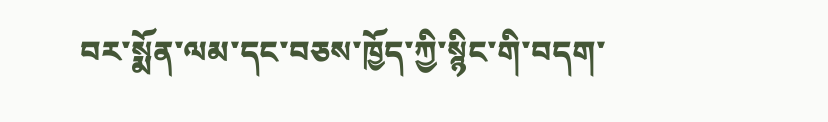བར་སྨོན་ལམ་དང་བཅས་ཁྱོད་ཀྱི་སྙིང་གི་བདག་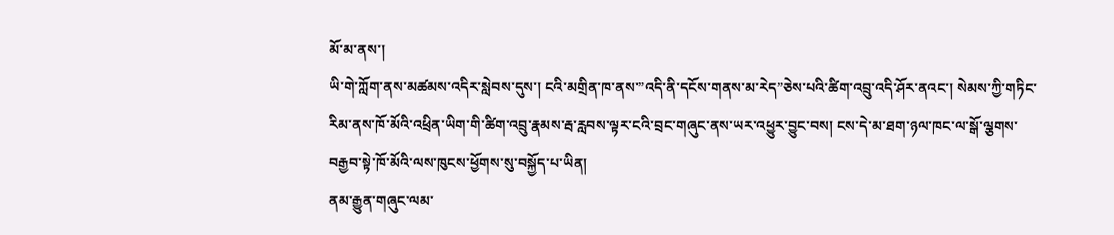མོ་མ་ནས་།
ཡི་གེ་ཀློག་ནས་མཚམས་འདིར་སླེབས་དུས་། ངའི་མགྲིན་ཁ་ནས་”འདི་ནི་དངོས་གནས་མ་རེད”ཅེས་པའི་ཚིག་འབྲུ་འདི་ཤོར་ནའང་། སེམས་ཀྱི་གཏིང་རིམ་ནས་ཁོ་མོའི་འཕྲིན་ཡིག་གི་ཚིག་འབྲུ་རྣམས་རྦ་རླབས་ལྟར་ངའི་བྲང་གཞུང་ནས་ཡར་འཕྱུར་བྱུང་བས། ངས་དེ་མ་ཐག་ཉལ་ཁང་ལ་སྒོ་ལྕགས་བརྒྱབ་སྟེ་ཁོ་མོའི་ལས་ཁུངས་ཕྱོགས་སུ་བསྐྱོད་པ་ཡིན།
ནམ་རྒྱུན་གཞུང་ལམ་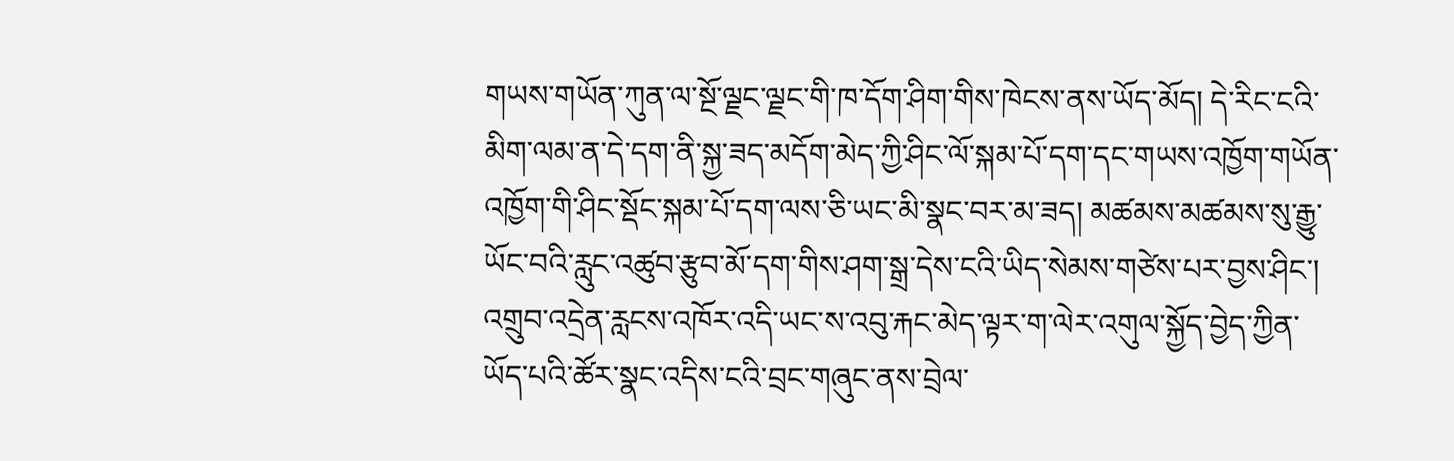གཡས་གཡོན་ཀུན་ལ་སྔོ་ལྗང་ལྗང་གི་ཁ་དོག་ཤིག་གིས་ཁེངས་ནས་ཡོད་མོད། དེ་རིང་ངའི་མིག་ལམ་ན་དེ་དག་ནི་སྐྱ་ཟད་མདོག་མེད་ཀྱི་ཤིང་ལོ་སྐམ་པོ་དག་དང་གཡས་འཁྱོག་གཡོན་འཁྱོག་གི་ཤིང་སྡོང་སྐམ་པོ་དག་ལས་ཅི་ཡང་མི་སྣང་བར་མ་ཟད། མཚམས་མཚམས་སུ་རྒྱུ་ཡོང་བའི་རླུང་འཚུབ་རྩུབ་མོ་དག་གིས་ཤག་སྒྲ་དེས་ངའི་ཡིད་སེམས་གཙེས་པར་བྱས་ཤིང་། འགྲུབ་འདྲེན་རླངས་འཁོར་འདི་ཡང་ས་འབུ་རྐང་མེད་ལྟར་ག་ལེར་འགུལ་སྐྱོད་བྱེད་ཀྱིན་ཡོད་པའི་ཚོར་སྣང་འདིས་ངའི་བྲང་གཞུང་ནས་བྲེལ་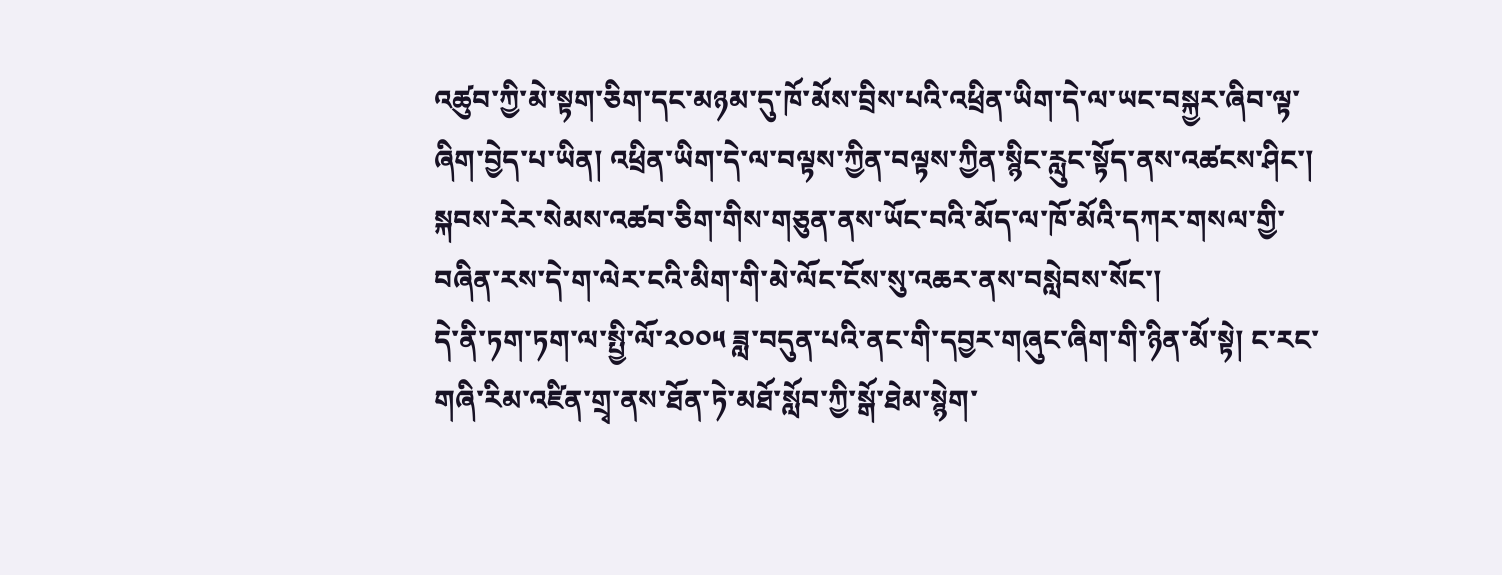འཚུབ་ཀྱི་མེ་སྟག་ཅིག་དང་མཉམ་དུ་ཁོ་མོས་བྲིས་པའི་འཕྲིན་ཡིག་དེ་ལ་ཡང་བསྐྱར་ཞིབ་ལྟ་ཞིག་བྱེད་པ་ཡིན། འཕྲིན་ཡིག་དེ་ལ་བལྟས་ཀྱིན་བལྟས་ཀྱིན་སྙིང་རླུང་སྟོད་ནས་འཚངས་ཤིང་། སྐབས་རེར་སེམས་འཚབ་ཅིག་གིས་གཅུན་ནས་ཡོང་བའི་མོད་ལ་ཁོ་མོའི་དཀར་གསལ་གྱི་བཞིན་རས་དེ་ག་ལེར་ངའི་མིག་གི་མེ་ལོང་ངོས་སུ་འཆར་ནས་བསླེབས་སོང་།
དེ་ནི་ཏག་ཏག་ལ་སྤྱི་ལོ་༢༠༠༥ ཟླ་བདུན་པའི་ནང་གི་དབྱར་གཞུང་ཞིག་གི་ཉིན་མོ་སྟེ། ང་རང་གཞི་རིམ་འཛིན་གྲྭ་ནས་ཐོན་ཏེ་མཐོ་སློབ་ཀྱི་སྒོ་ཐེམ་སྙེག་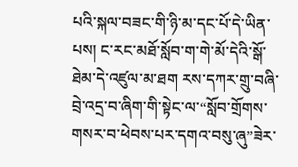པའི་སྐལ་བཟང་གི་ཉི་མ་དང་པོ་དེ་ཡིན་པས། ང་རང་མཐོ་སློབ་ག་གེ་མོ་དེའི་སྒོ་ཐེམ་དེ་འཛུལ་མ་ཐག རས་དཀར་གྲུ་བཞི་བྲེ་འདྲ་བ་ཞིག་གི་སྟེང་ལ་“སློབ་གྲོགས་གསར་བ་ཕེབས་པར་དགའ་བསུ་ཞུ”ཟེར་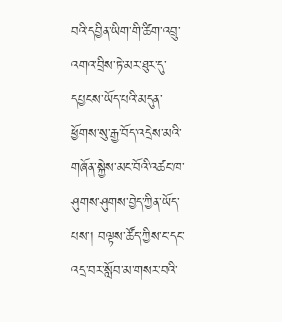བའི་དབྱིན་ཡིག་གི་ཚིག་འབྲུ་འགའ་བྲིས་ཏེ་མར་ཐུར་དུ་དཔྱངས་ཡོད་པའི་མདུན་ཕྱོགས་སུ་རྒྱ་བོད་འདྲེས་མའི་གཞོན་སྐྱེས་མང་བོའི་འཚང་ཁ་ཤུགས་ཤུགས་བྱེད་ཀྱིན་ཡོད་པས་། བལྟས་ཚོད་ཀྱིས་ང་དང་འདྲ་བར་སློབ་མ་གསར་བའི་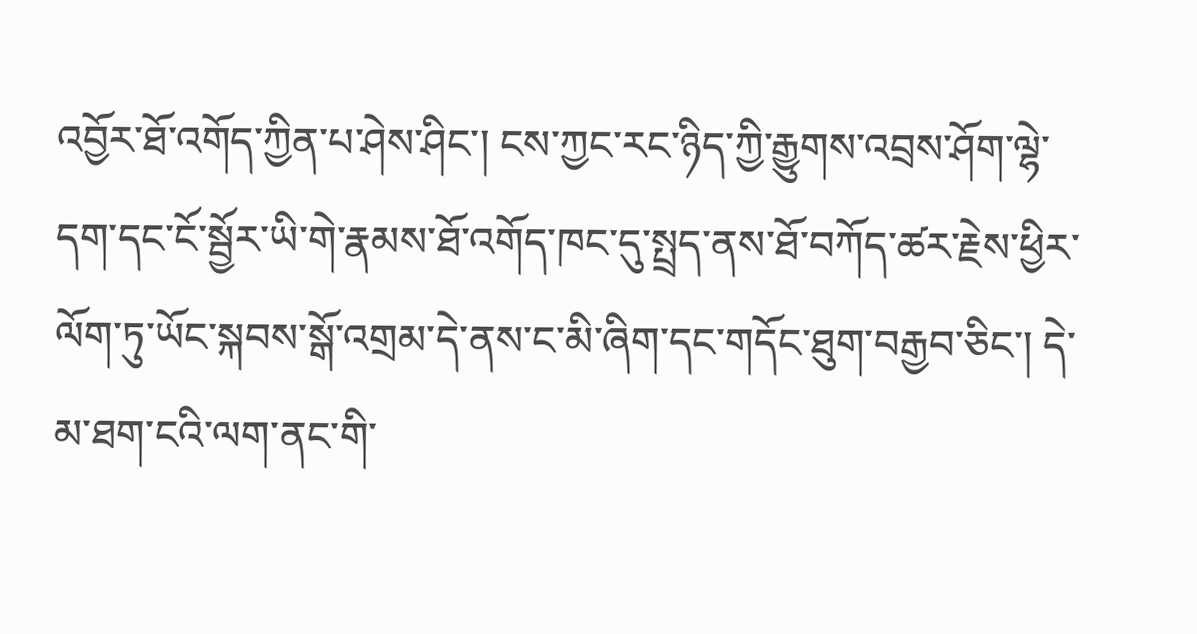འབྱོར་ཐོ་འགོད་ཀྱིན་པ་ཤེས་ཤིང་། ངས་ཀྱང་རང་ཉིད་ཀྱི་རྒྱུགས་འབྲས་ཤོག་ལྷེ་དག་དང་ངོ་སྦྱོར་ཡི་གེ་རྣམས་ཐོ་འགོད་ཁང་དུ་སྤྲད་ནས་ཐོ་བཀོད་ཚར་རྗེས་ཕྱིར་ལོག་ཏུ་ཡོང་སྐབས་སྒོ་འགྲམ་དེ་ནས་ང་མི་ཞིག་དང་གདོང་ཐུག་བརྒྱབ་ཅིང་། དེ་མ་ཐག་ངའི་ལག་ནང་གི་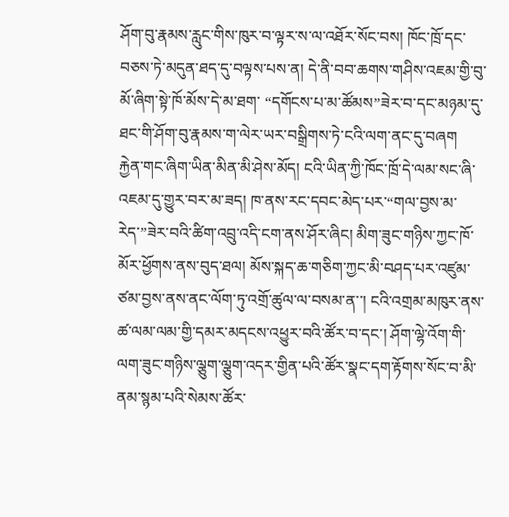ཤོག་བུ་རྣམས་རླུང་གིས་ཁུར་བ་ལྟར་ས་ལ་འཐོར་སོང་བས། ཁོང་ཁྲོ་དང་བཅས་ཏེ་མདུན་ཐད་དུ་བལྟས་པས་ན། དེ་ནི་བབ་ཆགས་གཤིས་འཇམ་གྱི་བུ་མོ་ཞིག་སྟེ་ཁོ་མོས་དེ་མ་ཐག་ “དགོངས་པ་མ་ཚོམས”ཟེར་བ་དང་མཉམ་དུ་ཐང་གི་ཤོག་བུ་རྣམས་ག་ལེར་ཡར་བསྒྲིགས་ཏེ་ངའི་ལག་ནང་དུ་བཞག
རྐྱེན་གང་ཞིག་ཡིན་མིན་མི་ཤེས་མོད། ངའི་ཡིན་ཀྱི་ཁོང་ཁྲོ་དེ་ལམ་སང་ཞི་འཇམ་དུ་གྱུར་བར་མ་ཟད། ཁ་ནས་རང་དབང་མེད་པར་“གལ་བྱས་མ་རེད་”ཟེར་བའི་ཚིག་འབྲུ་འདི་ངག་ནས་ཤོར་ཞིང། མིག་ཟུང་གཉིས་ཀྱང་ཁོ་མོར་ཕྱོགས་ནས་བུད་ཐལ། མོས་སྐད་ཆ་གཅིག་ཀྱང་མི་བཤད་པར་འཛུམ་ཙམ་བྱས་ནས་ནང་ལོག་ཏུ་འགྲོ་ཚུལ་ལ་བསམ་ན་་། ངའི་འགྲམ་མཁུར་ནས་ཚ་ལམ་ལམ་གྱི་དམར་མདངས་འཕྱུར་བའི་ཚོར་བ་དང་། ཤོག་ལྷེ་འོག་གི་ལག་ཟུང་གཉིས་ལྕུག་ལྕུག་འདར་གྱིན་པའི་ཚོར་སྣང་དག་རྟོགས་སོང་བ་མི་ནམ་སྙམ་པའི་སེམས་ཚོར་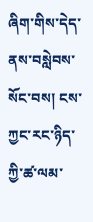ཞིག་གིས་དེད་ནས་བསླེབས་སོང་བས། ངས་ཀྱང་རང་ཉིད་ཀྱི་ཚ་ལམ་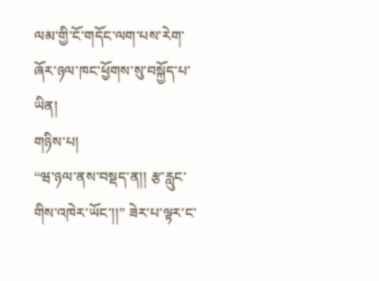ལམ་གྱི་ངོ་གདོང་ལག་པས་རེག་ཞོར་ཉལ་ཁང་ཕྱོགས་སུ་བསྐྱོད་པ་ཡིན།
གཉིས་པ།
“ཝ་ཉལ་ནས་བསྡད་ན།། རྩ་རླུང་གིས་འཁེར་ཡོང་།།” ཟེར་པ་ལྟར་ང་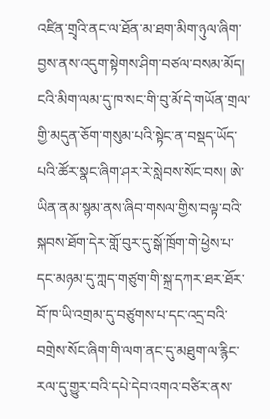འཛིན་གྲྭའི་ནང་ལ་ཐོན་མ་ཐག་མིག་ཉུལ་ཞིག་བྱས་ནས་འདུག་སྟེགས་ཤིག་བཙལ་བསམ་མོད། ངའི་མིག་ལམ་དུ་ཁ་སང་གི་བུ་མོ་དེ་གཡོན་གྲལ་གྱི་མདུན་ཅོག་གསུམ་པའི་སྟེང་ན་བསྡད་ཡོད་པའི་ཚོར་སྣང་ཞིག་ཤར་རེ་སླེབས་སོང་བས། ཨེ་ཡིན་ནམ་སྙམ་ནས་ཞིབ་གསལ་གྱིས་བལྟ་བའི་སྐབས་ཐོག་དེར་གློ་བུར་དུ་སྒོ་ཁྲོག་གེ་ཕྱེས་པ་དང་མཉམ་དུ་ཀླད་གཙུག་གི་སྐྲ་དཀར་ཐར་ཐོར་བོ་ཁ་ཡི་འགྲམ་དུ་བཙུགས་པ་དང་འདྲ་བའི་བགྲེས་སོང་ཞིག་གི་ལག་ནང་དུ་མཐུག་ལ་རྙིང་རལ་དུ་གྱུར་བའི་དཔེ་དེབ་འགའ་བཙིར་ནས་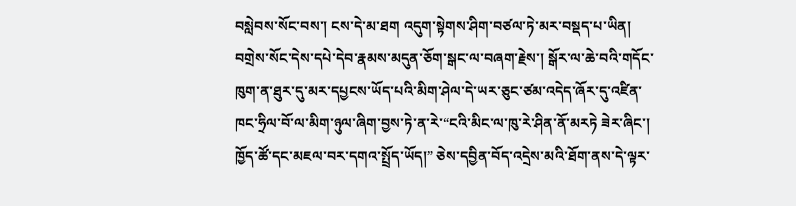བསླེབས་སོང་བས་། ངས་དེ་མ་ཐག འདུག་སྟེགས་ཤིག་བཙལ་ཏེ་མར་བསྡད་པ་ཡིན།
བགྲེས་སོང་དེས་དཔེ་དེབ་རྣམས་མདུན་ཅོག་སྒང་ལ་བཞག་རྗེས་། སྒོར་ལ་ཆེ་བའི་གདོང་ཁུག་ན་ཐུར་དུ་མར་དཔྱངས་ཡོད་པའི་མིག་ཤེལ་དེ་ཡར་ཅུང་ཙམ་འདེད་ཞོར་དུ་འཛིན་ཁང་ཧྲིལ་བོ་ལ་མིག་ཉུལ་ཞིག་བྱས་ཏེ་ན་རེ་“ངའི་མིང་ལ་ཁུ་རེ་ཤིན་ནོ་མརཏེ ཟེར་ཞིང་། ཁྱོད་ཚོ་དང་མཇལ་བར་དགའ་སྤྲོད་ཡོད།” ཅེས་དབྱིན་བོད་འདྲེས་མའི་ཐོག་ནས་དེ་ལྟར་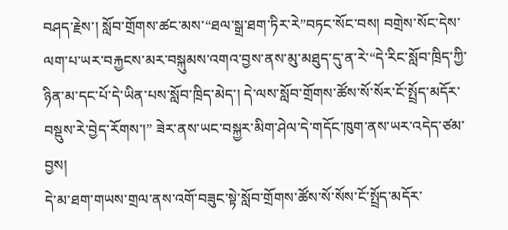བཤད་རྗེས་། སློབ་གྲོགས་ཚང་མས་“ཐལ་སྒྲ་ཐག་ཏིར་རེ”བཏང་སོང་བས། བགྲེས་སོང་དེས་ལག་པ་ཡར་བརྐྱངས་མར་བསྐུམས་འགའ་བྱས་ནས་མུ་མཐུད་དུ་ན་རེ་“དེ་རིང་སློབ་ཁྲིད་ཀྱི་ཉིན་མ་དང་པོ་དེ་ཡིན་པས་སློབ་ཁྲིད་མེད་། དེ་ལས་སློབ་གྲོགས་ཚོས་སོ་སོར་ངོ་སྤྲོད་མདོར་བསྡུས་རེ་བྱེད་རོགས་།” ཟེར་ནས་ཡང་བསྐྱར་མིག་ཤེལ་དེ་གདོང་ཁུག་ནས་ཡར་འདེད་ཙམ་བྱས།
དེ་མ་ཐག་གཡས་གྲལ་ནས་འགོ་བཟུང་སྟེ་སློབ་གྲོགས་ཚོས་སོ་སོས་ངོ་སྤྲོད་མདོར་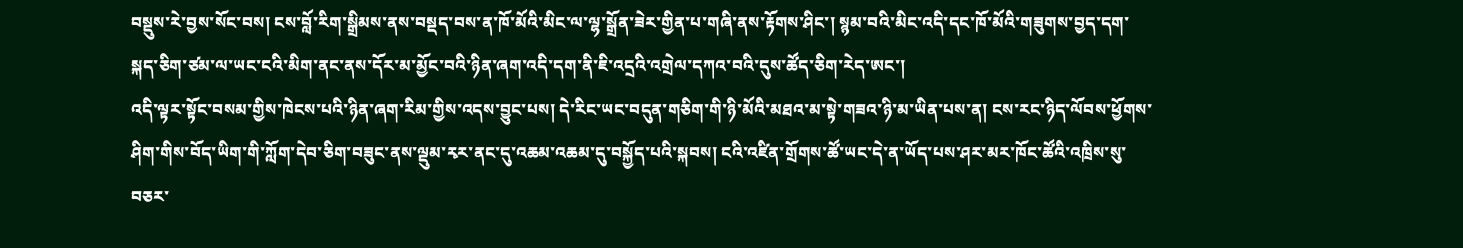བསྡུས་རེ་བྱས་སོང་བས། ངས་བློ་རིག་སྒྲིམས་ནས་བསྡད་བས་ན་ཁོ་མོའི་མིང་ལ་ལྷ་སྒྲོན་ཟེར་གྱིན་པ་གཞི་ནས་རྟོགས་ཤིང་། སྙམ་བའི་མིང་འདི་དང་ཁོ་མོའི་གཟུགས་བྱད་དག་སྐད་ཅིག་ཙམ་ལ་ཡང་ངའི་མིག་ནང་ནས་དོར་མ་མྱོང་བའི་ཉིན་ཞག་འདི་དག་ནི་ཇི་འདྲའི་འགྲེལ་དཀའ་བའི་དུས་ཚོད་ཅིག་རེད་ཨང་།
འདི་ལྟར་སྟོང་བསམ་གྱིས་ཁེངས་པའི་ཉིན་ཞག་རིམ་གྱིས་འདས་བྱུང་པས། དེ་རིང་ཡང་བདུན་གཅིག་གི་ཉི་མོའི་མཐའ་མ་སྟེ་གཟའ་ཉི་མ་ཡིན་པས་ན། ངས་རང་ཉིད་ལོབས་ཕྱོགས་ཤིག་གིས་བོད་ཡིག་གི་ཀློག་དེབ་ཅིག་བཟུང་ནས་ལྡུམ་རྭར་ནང་དུ་འཆམ་འཆམ་དུ་བསྐྱོད་པའི་སྐབས། ངའི་འཛིན་གྲོགས་ཚོ་ཡང་དེ་ན་ཡོད་པས་ཤར་མར་ཁོང་ཚོའི་འཁྲིས་སུ་བཅར་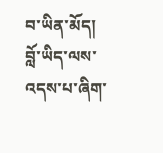བ་ཡིན་མོད། བློ་ཡིད་ལས་འདས་པ་ཞིག་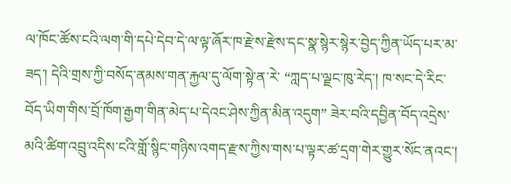ལ་ཁོང་ཚོས་ངའི་ལག་གི་དཔེ་དེབ་དེ་ལ་ལྟ་ཞོར་ཁ་རྫེས་རྫེས་དང་སྣ་སྙེར་སྙེར་བྱེད་ཀྱིན་ཡོད་པར་མ་ཟད་། དེའི་གྲས་ཀྱི་བསོད་ནམས་གན་རྐྱལ་དུ་ལོག་སྟེ་ན་རེ་ “ཀླད་པ་ལྗང་ཁུ་རེད་། ཁ་སང་དེ་རིང་བོད་ཡིག་གིས་བྲོ་ཁོག་རྒྱག་གིན་མེད་པ་དེའང་ཤེས་ཀྱིན་མིན་འདུག” ཟེར་བའི་དབྱིན་བོད་འདྲེས་མའི་ཚིག་འབྲུ་འདིས་ངའི་གློ་སྙིང་གཉིས་འགད་རྫས་ཀྱིས་གས་པ་ལྟར་ཚ་དྲག་གེར་གྱུར་སོང་ནའང་།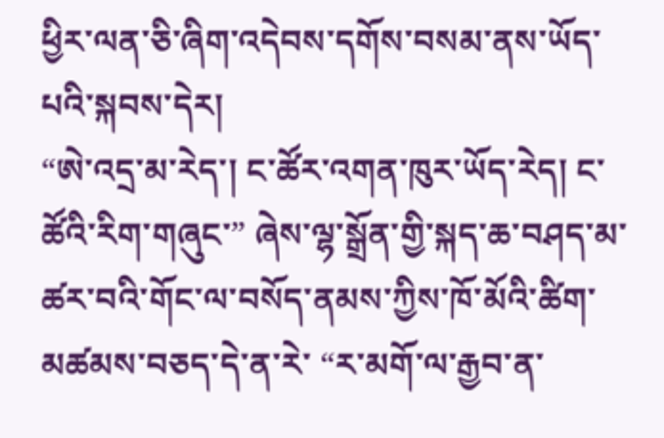ཕྱིར་ལན་ཅི་ཞིག་འདེབས་དགོས་བསམ་ནས་ཡོད་པའི་སྐབས་དེར།
“ཨེ་འདྲ་མ་རེད་། ང་ཚོར་འགན་ཁུར་ཡོད་རེད། ང་ཚོའི་རིག་གཞུང་” ཞེས་ལྷ་སྒྲོན་གྱི་སྐད་ཆ་བཤད་མ་ཚར་བའི་གོང་ལ་བསོད་ནམས་ཀྱིས་ཁོ་མོའི་ཚིག་མཚམས་བཅད་དེ་ན་རེ་ “ར་མགོ་ལ་རྒྱབ་ན་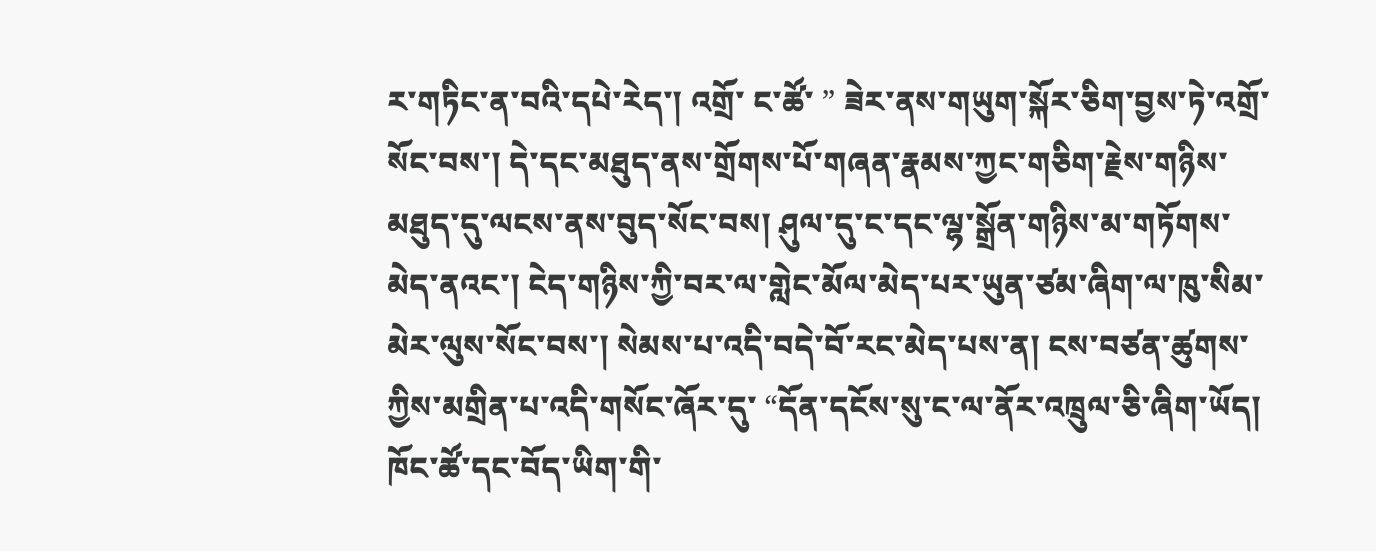ར་གཏིང་ན་བའི་དཔེ་རེད་། འགྲོ་ ང་ཚོ་ ” ཟེར་ནས་གཡུག་སྐོར་ཅིག་བྱས་ཏེ་འགྲོ་སོང་བས་། དེ་དང་མཐུད་ནས་གྲོགས་པོ་གཞན་རྣམས་ཀྱང་གཅིག་རྗེས་གཉིས་མཐུད་དུ་ལངས་ནས་བུད་སོང་བས། ཤུལ་དུ་ང་དང་ལྷ་སྒྲོན་གཉིས་མ་གཏོགས་མེད་ནའང་། ངེད་གཉིས་ཀྱི་བར་ལ་གླེང་མོལ་མེད་པར་ཡུན་ཙམ་ཞིག་ལ་ཁུ་སིམ་མེར་ལུས་སོང་བས་། སེམས་པ་འདི་བདེ་བོ་རང་མེད་པས་ན། ངས་བཙན་ཚུགས་ཀྱིས་མགྲིན་པ་འདི་གསོང་ཞོར་དུ་ “དོན་དངོས་སུ་ང་ལ་ནོར་འཁྲུལ་ཅི་ཞིག་ཡོད། ཁོང་ཚོ་དང་བོད་ཡིག་གི་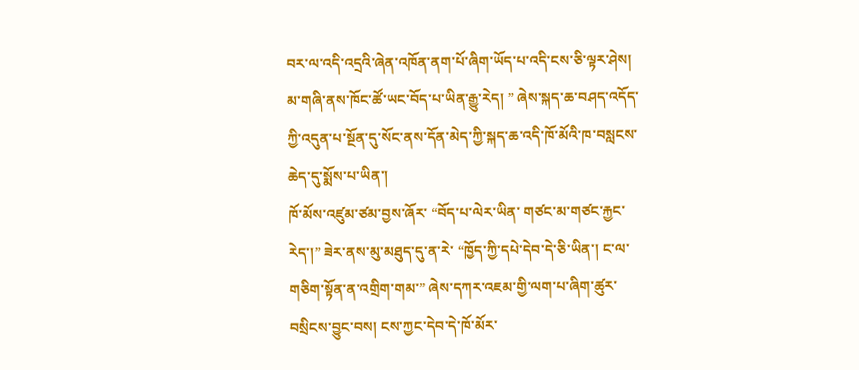བར་ལ་འདི་འདྲའི་ཞེན་འཁོན་ནག་པོ་ཞིག་ཡོད་པ་འདི་ངས་ཅི་ལྟར་ཤེས། མ་གཞི་ནས་ཁོང་ཚོ་ཡང་བོད་པ་ཡིན་རྒྱུ་རེད། ” ཞེས་སྐད་ཆ་བཤད་འདོད་ཀྱི་འདུན་པ་སྔོན་དུ་སོང་ནས་དོན་མེད་ཀྱི་སྐད་ཆ་འདི་ཁོ་མོའི་ཁ་བསླངས་ཆེད་དུ་སྨོས་པ་ཡིན་།
ཁོ་མོས་འཛུམ་ཙམ་བྱས་ཞོར་ “བོད་པ་ལེར་ཡིན་ གཙང་མ་གཙང་རྐྱང་རེད་།” ཟེར་ནས་མུ་མཐུད་དུ་ན་རེ་ “ཁྱོད་ཀྱི་དཔེ་དེབ་དེ་ཅི་ཡིན་། ང་ལ་གཅིག་སྟོན་ན་འགྲིག་གམ་” ཞེས་དཀར་འཇམ་གྱི་ལག་པ་ཞིག་ཚུར་བསྲིངས་བྱུང་བས། ངས་ཀྱང་དེབ་དེ་ཁོ་མོར་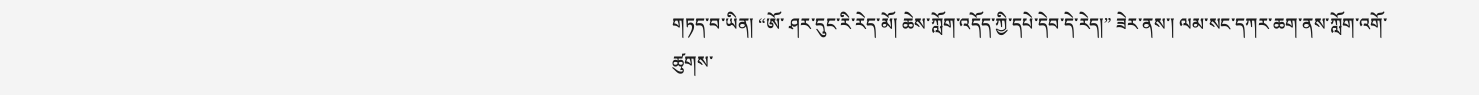གཏད་བ་ཡིན། “ཨོ་ ཤར་དུང་རི་རེད་མོ། ཆེས་ཀློག་འདོད་ཀྱི་དཔེ་དེབ་དེ་རེད།” ཟེར་ནས་། ལམ་སང་དཀར་ཆག་ནས་ཀློག་འགོ་ཚུགས་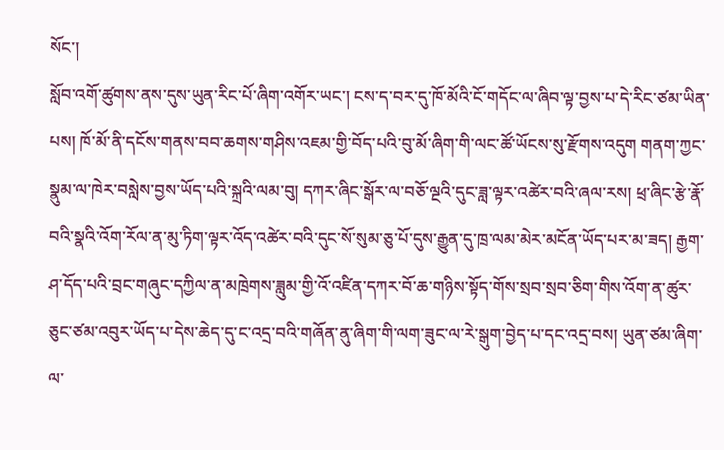སོང་།
སློབ་འགོ་ཚུགས་ནས་དུས་ཡུན་རིང་པོ་ཞིག་འགོར་ཡང་། ངས་ད་བར་དུ་ཁོ་མོའི་ངོ་གདོང་ལ་ཞིབ་ལྟ་བྱས་པ་དེ་རིང་ཙམ་ཡིན་པས། ཁོ་མོ་ནི་དངོས་གནས་བབ་ཆགས་གཤིས་འཇམ་གྱི་བོད་པའི་བུ་མོ་ཞིག་གི་ལང་ཚོ་ཡོངས་སུ་རྫོགས་འདུག གནག་ཀྱང་སྣུམ་ལ་ཁེར་བསླེས་བྱས་ཡོད་པའི་སྐྲའི་ལམ་བུ། དཀར་ཞིང་སྒོར་ལ་བཅོ་ལྔའི་དུང་ཟླ་ལྟར་འཚེར་བའི་ཞལ་རས། ཕྲ་ཞིང་རྩེ་རྣོ་བའི་སྣའི་འོག་རོལ་ན་མུ་ཏིག་ལྟར་འོད་འཚེར་བའི་དུང་སོ་སུམ་ཅུ་པོ་དུས་རྒྱུན་དུ་ཁྲ་ལམ་མེར་མངོན་ཡོད་པར་མ་ཟད། རྒྱག་ཤ་དོད་པའི་བྲང་གཞུང་དཀྱིལ་ན་མཁྲེགས་ཟླུམ་གྱི་འོ་འཛིན་དཀར་བོ་ཆ་གཉིས་སྟོད་གོས་སྲབ་སྲབ་ཅིག་གིས་འོག་ན་ཚུར་ཅུང་ཙམ་འབུར་ཡོད་པ་དེས་ཆེད་དུ་ང་འདྲ་བའི་གཞོན་ནུ་ཞིག་གི་ལག་ཟུང་ལ་རེ་སྒུག་བྱེད་པ་དང་འདྲ་བས། ཡུན་ཙམ་ཞིག་ལ་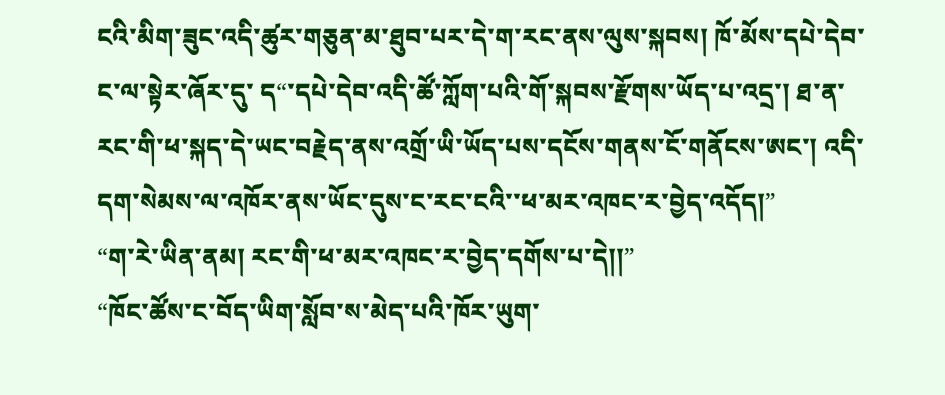ངའི་མིག་ཟུང་འདི་ཚུར་གཅུན་མ་ཐུབ་པར་དེ་ག་རང་ནས་ལུས་སྐབས། ཁོ་མོས་དཔེ་དེབ་ང་ལ་སྟེར་ཞོར་དུ་ ད“་དཔེ་དེབ་འདི་ཚོ་ཀློག་པའི་གོ་སྐབས་རྫོགས་ཡོད་པ་འདྲ་། ཐ་ན་རང་གི་ཕ་སྐད་དེ་ཡང་བརྗེད་ནས་འགྲོ་ཡི་ཡོད་པས་དངོས་གནས་ངོ་གནོངས་ཨང་། འདི་དག་སེམས་ལ་འཁོར་ནས་ཡོང་དུས་ང་རང་ངའི་་ཕ་མར་འཁང་ར་བྱེད་འདོད།”
“ག་རེ་ཡིན་ནམ། རང་གི་ཕ་མར་འཁང་ར་བྱེད་དགོས་པ་དེ།།”
“ཁོང་ཚོས་ང་བོད་ཡིག་སློབ་ས་མེད་པའི་ཁོར་ཡུག་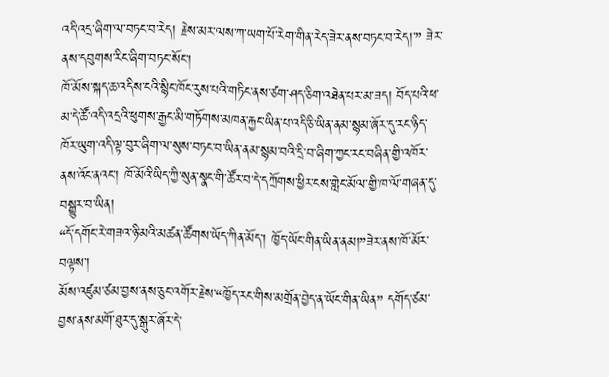འདི་འདྲ་ཞིག་ལ་བཏང་བ་རེད། རྗེས་མར་ལས་ཀ་ཡག་པོ་རེག་གིན་རེད་ཟེར་ནས་བཏང་བ་རེད།་” ཟེར་ནས་དབུགས་རིང་ཞིག་བཏང་སོང་།
ཁོ་མོས་སྐད་ཆ་འདིས་ངའི་སྙིང་ཁོང་རུས་པའི་གཏིང་ནས་ཙག་ཤད་ཅིག་འཐེན་པར་མ་ཟད། བོད་པའི་ཕ་མ་དེ་ཚོ་འདི་འདྲའི་ཕུགས་རྒྱང་མི་གཏོགས་མཁན་རྐྱང་ཡིན་པ་འདི་ཅི་ཡིན་ནམ་སྙམ་ཞོར་དུ་རང་ཉིད་ཁོར་ཡུག་འདི་ལྟ་བུར་ཞིག་ལ་སུས་བཏང་བ་ཡིན་ནམ་སྙམ་བའི་དྲི་བ་ཞིག་ཀྱང་རང་བཞིན་གྱི་འཁོར་ནས་འོང་ནའང་། ཁོ་མོའི་ཡིད་ཀྱི་སུན་སྣང་གི་ཚོར་བ་དེ་དཀྲོགས་ཕྱིར་ངས་གླེང་མོལ་གྱི་ཁ་ལོ་གཞན་དུ་བསྒྱུར་བ་ཡིན།
“དོ་དགོང་རེ་གཟའ་ཉི་མའི་མཚན་ཚོགས་ཡོད་ཀིན་མོད་། ཁྱོད་ཡོང་གིན་ཡིན་ནམ།”ཟེར་ནས་ཁོ་མོར་བལྟས་།
མོས་འཛུམ་ཙམ་བྱས་ནས་ཅུང་འགོར་རྗེས་“ཁྱོད་རང་གིས་མགྲོན་བྱེད་ན་ཡོང་གིན་ཡིན” དགོད་ཙམ་བྱས་ནས་མགོ་ཐུར་དུ་སྒུར་ཞོར་དེ་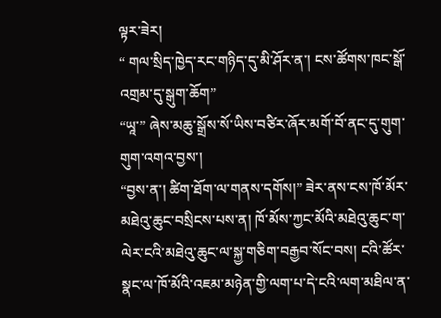ལྟར་ཟེར།
“ གལ་སྲིད་ཁྱེད་རང་གཉིད་དུ་མི་ཤོར་ན་། ངས་ཚོགས་ཁང་སྒོ་འགྲམ་དུ་སྒུག་ཆོག”
“ཡཱ་” ཞེས་མཆུ་སྒྲོས་སོ་ཡིས་བཙིར་ཞོར་མགོ་བོ་ནང་དུ་གུག་གུག་འགའ་བྱས་།
“བྱས་ན་། ཚིག་ཐོག་ལ་གནས་དགོས།” ཟེར་ནས་ངས་ཁོ་མོར་མཐེའུ་ཆུང་བསྲིངས་པས་ན། ཁོ་མོས་ཀྱང་མོའི་མཐེའུ་ཆུང་ག་ལེར་ངའི་མཐེའུ་ཆུང་ལ་སྐྱ་གཅིག་བརྒྱབ་སོང་བས། ངའི་ཚོར་སྣང་ལ་ཁོ་མོའི་འཇམ་མཉེན་གྱི་ལག་པ་དེ་ངའི་ལག་མཐིལ་ན་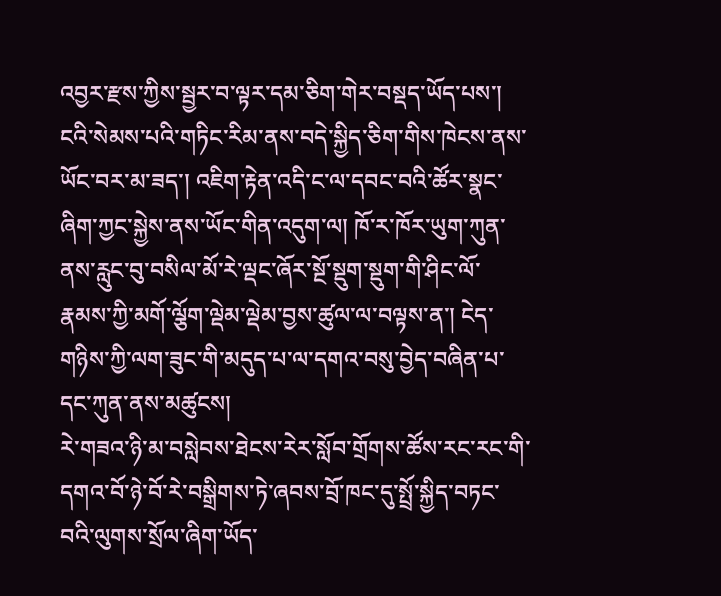འབྱར་རྫས་ཀྱིས་སྦྱར་བ་ལྟར་དམ་ཅིག་གེར་བསྡད་ཡོད་པས་། ངའི་སེམས་པའི་གཏིང་རིམ་ནས་བདེ་སྐྱིད་ཅིག་གིས་ཁེངས་ནས་ཡོང་བར་མ་ཟད་། འཇིག་རྟེན་འདི་ང་ལ་དབང་བའི་ཚོར་སྣང་ཞིག་ཀྱང་སྐྱེས་ནས་ཡོང་གིན་འདུག་ལ། ཁོ་ར་ཁོར་ཡུག་ཀུན་ནས་རླུང་བུ་བསིལ་མོ་རེ་ལྡང་ཞོར་སྔོ་སྡུག་སྡུག་གི་ཤིང་ལོ་རྣམས་ཀྱི་མགོ་ལྕོག་ལྡེམ་ལྡེམ་བྱས་ཚུལ་ལ་བལྟས་ན་། ངེད་གཉིས་ཀྱི་ལག་ཟུང་གི་མདུད་པ་ལ་དགའ་བསུ་བྱེད་བཞིན་པ་དང་ཀུན་ནས་མཚུངས།
རེ་གཟའ་ཉི་མ་བསླེབས་ཐེངས་རེར་སློབ་གྲོགས་ཚོས་རང་རང་གི་དགའ་བོ་ཉེ་བོ་རེ་བསྒྲིགས་ཏེ་ཞབས་བྲོ་ཁང་དུ་སྤྲོ་སྐྱིད་བཏང་བའི་ལུགས་སྲོལ་ཞིག་ཡོད་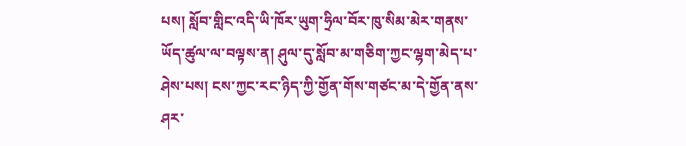པས། སློབ་གླིང་འདི་ཡི་ཁོར་ཡུག་ཧྲིལ་བོར་ཁུ་སིམ་མེར་གནས་ཡོད་ཚུལ་ལ་བལྟས་ན། ཤུལ་དུ་སློབ་མ་གཅིག་ཀྱང་ལྷག་མེད་པ་ཤེས་པས། ངས་ཀྱང་རང་ཉིད་ཀྱི་གྱོན་གོས་གཙང་མ་དེ་གྱོན་ནས་ཤར་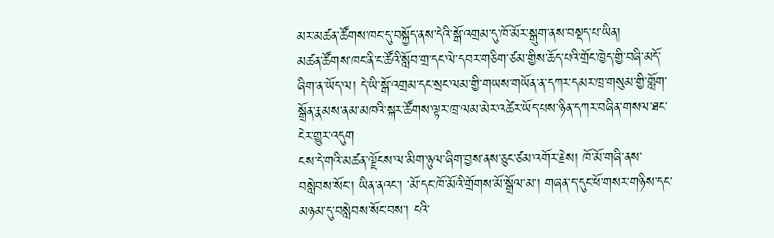མར་མཚན་ཚོགས་ཁང་དུ་བསྐྱོད་ནས་དེའི་སྒོ་འགྲམ་དུ་ཁོ་མོར་སྒུག་ནས་བསྡད་པ་ཡིན།
མཚན་ཚོགས་ཁང་ནི་ང་ཚོའི་སློབ་གྲ་དང་ལེ་དབར་གཅིག་ཙམ་གྱིས་ཆོད་པའི་གྲོང་ཁྱེད་གྱི་བཞི་མདོ་ཞིག་ན་ཡོད་ལ། དེ་ཡི་སྒོ་འགྲམ་དང་སྲང་ལམ་གྱི་གཡས་གཡོན་ན་དཀར་དམར་ཁྲ་གསུམ་གྱི་གློག་སྒྲོན་རྣམས་ནམ་མཁའི་སྐར་ཚོགས་ལྟར་ཁྲ་ལམ་མེར་འཚེར་ཡོད་པས་ཉིན་དཀར་བཞིན་གསལ་ཐང་ངེར་གྱུར་འདུག
ངས་དེ་གའི་མཚན་ལྗོངས་ལ་མིག་ཉུལ་ཞིག་བྱས་ནས་ཅུང་ཙམ་འགོར་རྗེས། ཁོ་མོ་གཞི་ནས་བསླེབས་སོང་། ཡིན་ནའང་། ་མོ་དང་ཁོ་མོའི་གྲོགས་མོ་སྒྲོལ་མ་། གཞན་ད་དུང་ཕོ་གསར་གཉིས་དང་མཉམ་དུ་བསླེབས་སོང་བས་། ངའི་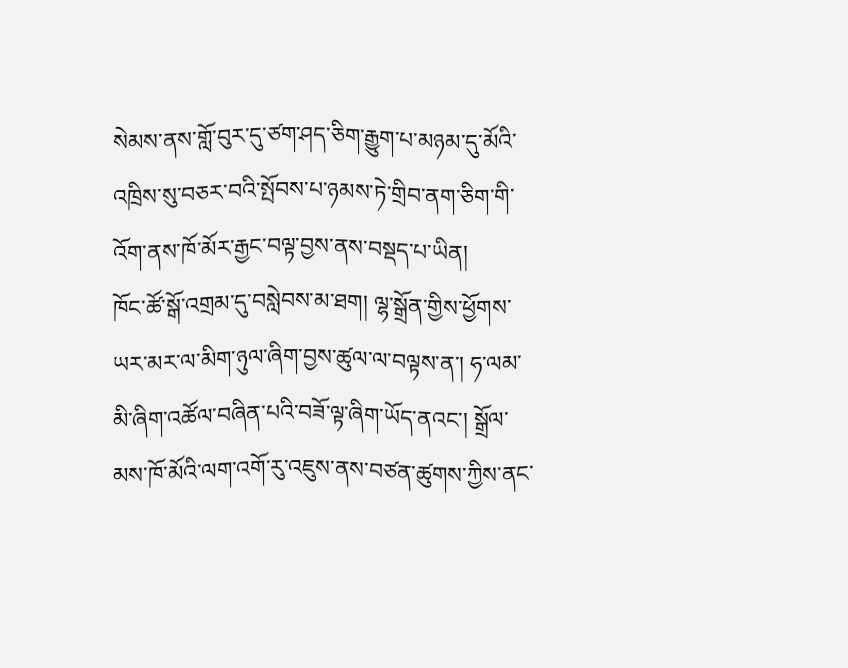སེམས་ནས་གློ་བུར་དུ་ཙག་ཤད་ཅིག་རྒྱུག་པ་མཉམ་དུ་མོའི་འཁྲིས་སུ་བཅར་བའི་སྤོབས་པ་ཉམས་ཏེ་གྲིབ་ནག་ཅིག་གི་འོག་ནས་ཁོ་མོར་རྒྱང་བལྟ་བྱས་ནས་བསྡད་པ་ཡིན།
ཁོང་ཚོ་སྒོ་འགྲམ་དུ་བསླེབས་མ་ཐག། ལྷ་སྒྲོན་གྱིས་ཕྱོགས་ཡར་མར་ལ་མིག་ཉུལ་ཞིག་བྱས་ཚུལ་ལ་བལྟས་ན་། ཧ་ལམ་མི་ཞིག་འཚོལ་བཞིན་པའི་བཟོ་ལྟ་ཞིག་ཡོད་ནའང་། སྒྲོལ་མས་ཁོ་མོའི་ལག་འགོ་རུ་འཇུས་ནས་བཙན་ཚུགས་ཀྱིས་ནང་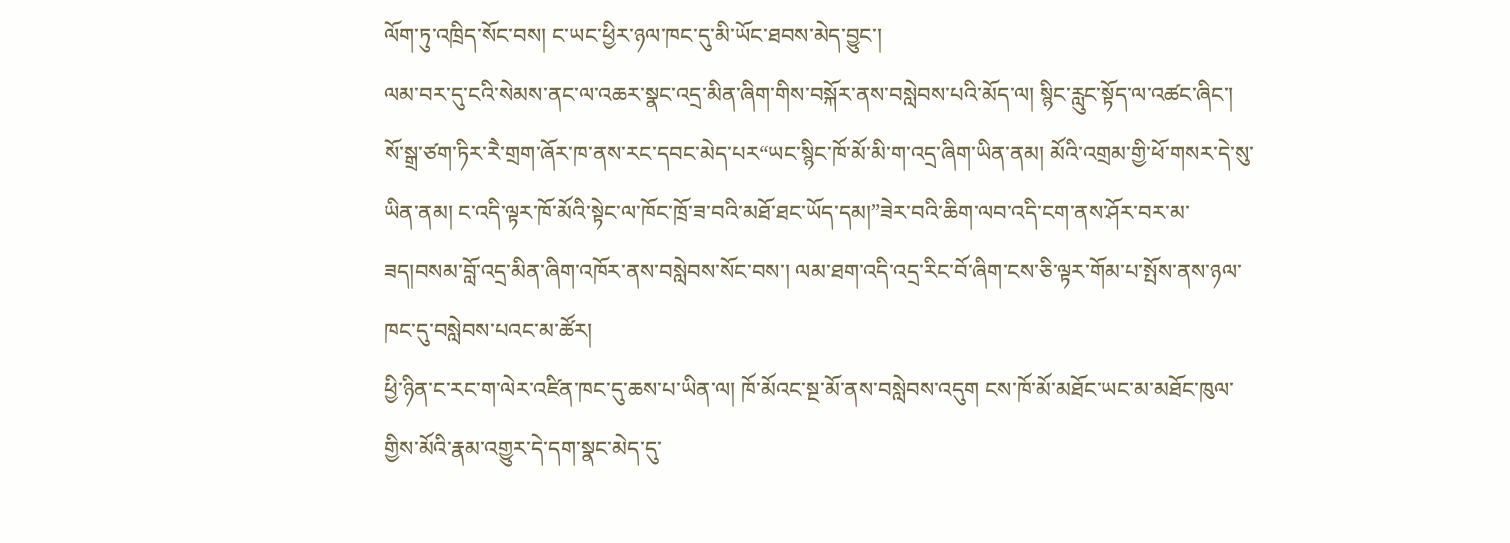ལོག་ཏུ་འཁྲིད་སོང་བས། ང་ཡང་ཕྱིར་ཉལ་ཁང་དུ་མི་ཡོང་ཐབས་མེད་བྱུང་།
ལམ་བར་དུ་ངའི་སེམས་ནང་ལ་འཆར་སྣང་འདྲ་མིན་ཞིག་གིས་བསྐོར་ནས་བསླེབས་པའི་མོད་ལ། སྙིང་རླུང་སྟོད་ལ་འཚང་ཞིང་། སོ་སྒྲ་ཙག་ཏིར་རཻ་གྲག་ཞོར་ཁ་ནས་རང་དབང་མེད་པར“ཡང་སྙིང་ཁོ་མོ་མི་ག་འདྲ་ཞིག་ཡིན་ནམ། མོའི་འགྲམ་གྱི་ཕོ་གསར་དེ་སུ་ཡིན་ནམ། ང་འདི་ལྟར་ཁོ་མོའི་སྟེང་ལ་ཁོང་ཁྲོ་ཟ་བའི་མཐོ་ཐང་ཡོད་དམ།”ཟེར་བའི་ཆིག་ལབ་འདི་ངག་ནས་ཤོར་བར་མ་ཟད།བསམ་བློ་འདྲ་མིན་ཞིག་འཁོར་ནས་བསླེབས་སོང་བས་། ལམ་ཐག་འདི་འདྲ་རིང་བོ་ཞིག་ངས་ཅི་ལྟར་གོམ་པ་སྤོས་ནས་ཉལ་ཁང་དུ་བསླེབས་པའང་མ་ཚོར།
ཕྱི་ཉིན་ང་རང་ག་ལེར་འཛིན་ཁང་དུ་ཆས་པ་ཡིན་ལ། ཁོ་མོའང་སྔ་མོ་ནས་བསླེབས་འདུག ངས་ཁོ་མོ་མཐོང་ཡང་མ་མཐོང་ཁུལ་གྱིས་མོའི་རྣམ་འགྱུར་དེ་དག་སྣང་མེད་དུ་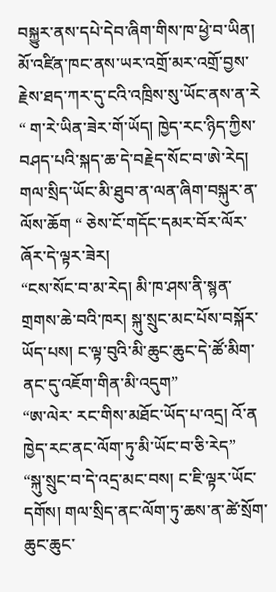བསྐྱུར་ནས་དཔེ་དེབ་ཞིག་གིས་ཁ་ཕྱེ་བ་ཡིན།
མོ་འཛིན་ཁང་ནས་ཡར་འགྲོ་མར་འགྲོ་བྱས་རྗེས་ཐད་ཀར་དུ་ངའི་འཁྲིས་སུ་ཡོང་ནས་ན་རེ “ ག་རེ་ཡིན་ཟེར་གོ་ཡོད། ཁྱེད་རང་ཉིད་ཀྱིས་བཤད་པའི་སྐད་ཆ་དེ་བརྗེད་སོང་བ་ཨེ་རེད། གལ་སྲིད་ཡོང་མི་ཐུབ་ན་ལན་ཞིག་བསྐུར་ན་ལོས་ཆོག “ ཅེས་ངོ་གདོང་དམར་བོར་ལོར་ཞོར་དེ་ལྟར་ཟེར།
“ངས་སོང་བ་མ་རེད། མི་ཁ་ཤས་ནི་སྙན་གྲགས་ཆེ་བའི་ཁར། སྐུ་སྲུང་མང་པོས་བསྐོར་ཡོད་པས། ང་ལྟ་བུའི་མི་ཆུང་ཆུང་དེ་ཚོ་མིག་ནང་དུ་འཇོག་གིན་མི་འདུག”
“ཨ་ལེར་ རང་གིས་མཐོང་ཡོད་པ་འདྲ། འོ་ན ཁྱེད་རང་ནང་ལོག་ཏུ་མི་ཡོང་བ་ཅི་རེད”
“སྐུ་སྲུང་བ་དེ་འདྲ་མང་བས། ང་ཇི་ལྟར་ཡོང་དགོས། གལ་སྲིད་ནང་ལོག་ཏུ་ཆས་ན་ཚེ་སྲོག་ཆུང་ཆུང་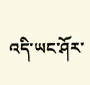འདི་ཡང་ཤོར་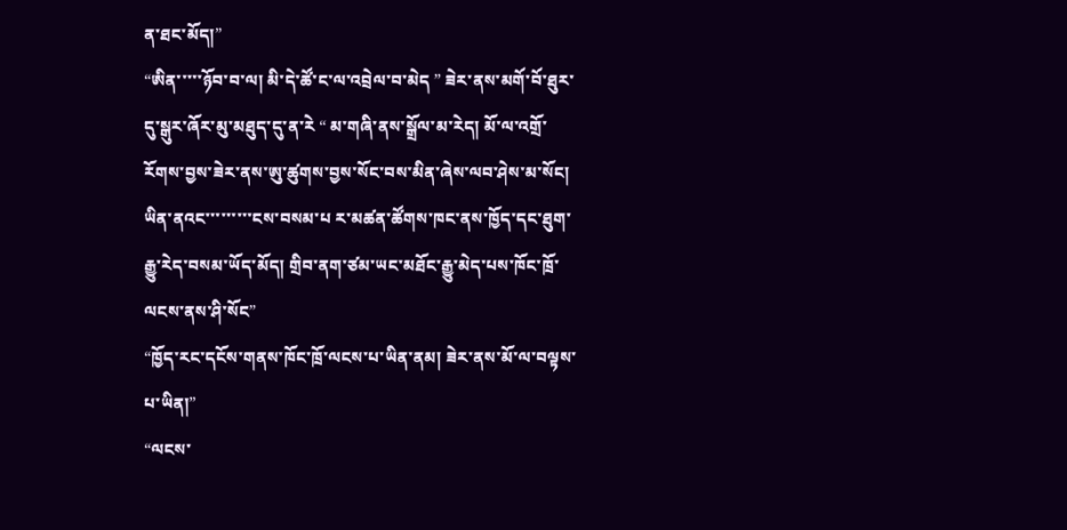ན་ཐང་མོད།”
“ཨིན་་་་་ཉོབ་བ་ལ། མི་དེ་ཚོ་ང་ལ་འབྲེལ་བ་མེད ” ཟེར་ནས་མགོ་བོ་ཐུར་དུ་སྒུར་ཞོར་མུ་མཐུད་དུ་ན་རེ “ མ་གཞི་ནས་སྒྲོལ་མ་རེད། མོ་ལ་འགྲོ་རོགས་བྱས་ཟེར་ནས་ཨུ་ཚུགས་བྱས་སོང་བས་མིན་ཞེས་ལབ་ཤེས་མ་སོང། ཡིན་ནའང་་་་་་་་་ངས་བསམ་པ ར་མཚན་ཚོགས་ཁང་ནས་ཁྱོད་དང་ཐུག་རྒྱུ་རེད་བསམ་ཡོད་མོད། གྲིབ་ནག་ཙམ་ཡང་མཐོང་རྒྱུ་མེད་པས་ཁོང་ཁྲོ་ལངས་ནས་ཤི་སོང”
“ཁྱོད་རང་དངོས་གནས་ཁོང་ཁྲོ་ལངས་པ་ཡིན་ནམ། ཟེར་ནས་མོ་ལ་བལྟས་པ་ཡིན།”
“ལངས་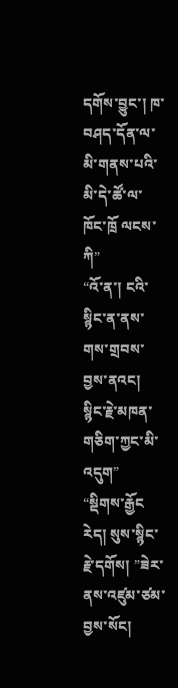དགོས་བྱུང་། ཁ་བཤད་དོན་ལ་མི་གནས་པའི་མི་དེ་ཚོ་ལ་ཁོང་ཁྲོ ལངས་ཀི”
“འོ་ན་། ངའི་སྙིང་ན་ནས་གས་གྲབས་བྱས་ནའང། སྙིང་རྗེ་མཁན་གཅིག་ཀྱང་མི་འདུག”
“སྡིགས་རྒྱོང རེད། སུས་སྙིང་རྗེ་དགོས། ”ཟེར་ནས་འཛུམ་ཙམ་བྱས་སོང།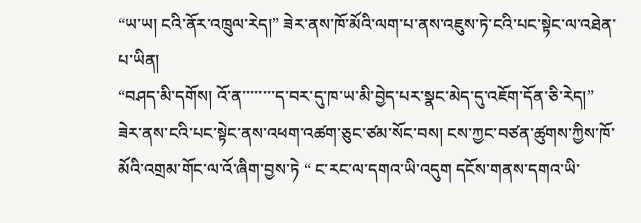“ཡ་ཡ། ངའི་ནོར་འཁྲུལ་རེད།” ཟེར་ནས་ཁོ་མོའི་ལག་པ་ནས་འཇུས་ཏེ་ངའི་པང་སྟེང་ལ་འཐེན་པ་ཡིན།
“བཤད་མི་དགོས། འོ་ན་་་་་་་་ད་བར་དུ་ཁ་ཡ་མི་བྱེད་པར་སྣང་མེད་དུ་འཇོག་དོན་ཅི་རེད།” ཟེར་ནས་ངའི་པང་སྟེང་ནས་འཕག་འཚག་ཅུང་ཙམ་སོང་བས། ངས་ཀྱང་བཙན་ཚུགས་ཀྱིས་ཁོ་མོའི་འགྲམ་གོང་ལ་འོ་ཞིག་བྱས་ཏེ “ ང་རང་ལ་དགའ་ཡི་འདུག དངོས་གནས་དགའ་ཡི་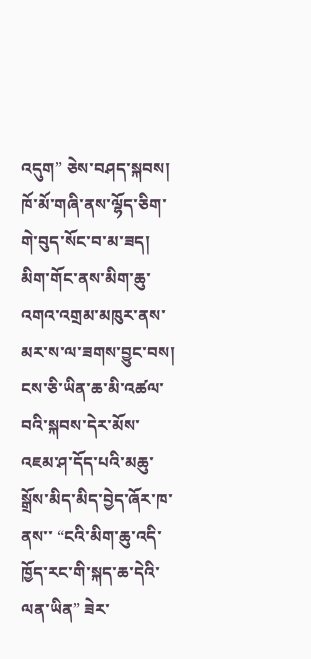འདུག” ཅེས་བཤད་སྐབས། ཁོ་མོ་གཞི་ནས་ལྷོད་ཅིག་གེ་བུད་སོང་བ་མ་ཟད། མིག་གོང་ནས་མིག་ཆུ་འགའ་འགྲམ་མཁུར་ནས་མར་ས་ལ་ཟགས་བྱུང་བས། ངས་ཅི་ཡིན་ཆ་མི་འཚལ་བའི་སྐབས་དེར་མོས་འཇམ་ཤ་དོད་པའི་མཆུ་སྒྲོས་མིད་མིད་བྱེད་ཞོར་ཁ་ནས་་ “ངའི་མིག་ཆུ་འདི་ཁྱོད་རང་གི་སྐད་ཆ་དེའི་ལན་ཡིན” ཟེར་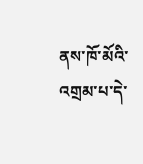ནས་ཁོ་མོའི་འགྲམ་པ་དེ་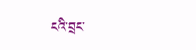ངའི་བྲང་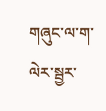གཞུང་ལ་ག་ལེར་སྦྱར་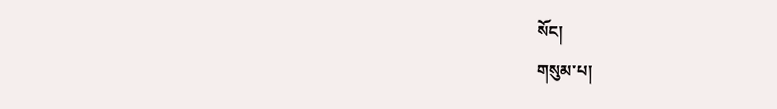སོང།
གསུམ་པ།